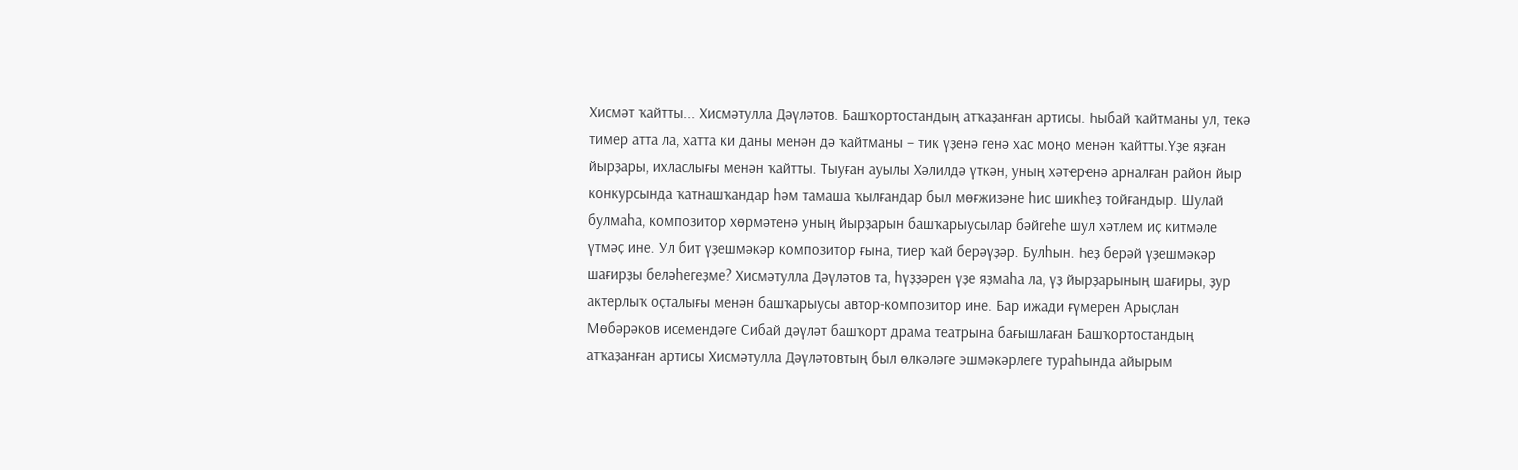Хисмәт ҡайтты... Хисмәтулла Дәүләтов. Башҡортостандың атҡаҙанған артисы. Һыбай ҡайтманы ул, текә тимер атта ла, хатта ки даны менән дә ҡайтманы – тик үҙенә генә хас моңо менән ҡайтты.Үҙе яҙған йырҙары, ихласлығы менән ҡайтты. Тыуған ауылы Хәлилдә үткән, уның хәтҽрҽнә арналған район йыр конкурсында ҡатнашҡандар һәм тамаша ҡылғандар был мөғжизәне һис шикһеҙ тойғандыр. Шулай булмаһа, композитор хөрмәтенә уның йырҙарын башҡарыусылар бәйгеһе шул хәтлем иҫ китмәле үтмәҫ ине. Ул бит үҙешмәкәр композитор ғына, тиер ҡай берәүҙәр. Булһын. Һеҙ берәй үҙешмәкәр шағирҙы беләһегеҙме? Хисмәтулла Дәүләтов та, һүҙҙәрен үҙе яҙмаһа ла, үҙ йырҙарының шағиры, ҙур актерлыҡ оҫталығы менән башҡарыусы автор-композитор ине. Бар ижади ғүмерен Арыҫлан Мөбәрәков исемендәге Сибай дәүләт башҡорт драма театрына бағышлаған Башҡортостандың атҡаҙанған артисы Хисмәтулла Дәүләтовтың был өлкәләге эшмәкәрлеге тураһында айырым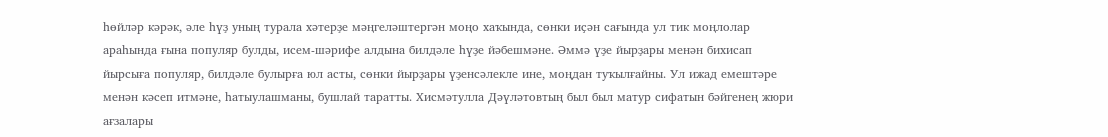һөйләр кәрәк, әле һүҙ уның турала хәтерҙе мәңгеләштергән моңо хаҡында, сөнки иҫән сағында ул тик моңлолар араһында ғына популяр булды, исем-шәрифе алдына билдәле һүҙе йәбешмәне. Әммә үҙе йырҙары менән бихисап йырсыға популяр, билдәле булырға юл асты, сөнки йырҙары үҙенсәлекле ине, моңдан туҡылғайны. Ул ижад емештәре менән кәсеп итмәне, һатыулашманы, бушлай таратты. Хисмәтулла Дәүләтовтың был был матур сифатын бәйгенең жюри ағзалары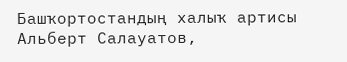Башҡортостандың халыҡ артисы Альберт Салауатов,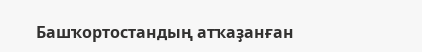Башҡортостандың атҡаҙанған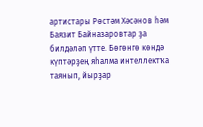артистары Рөстәм Хәсәнов һәм Баязит Байназаровтар ҙа билдәләп үтте. Бөгөнгө көндә күптәрҙең яһалма интеллектҡа таянып, йырҙар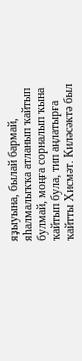яҙыуына, былай бармай, яһалмалыҡҡа атланып ҡайтып булмай, моңға сорналып ҡына ҡайтып була, тип аңлатырға ҡайтты Хисмәт. Киләсәктә был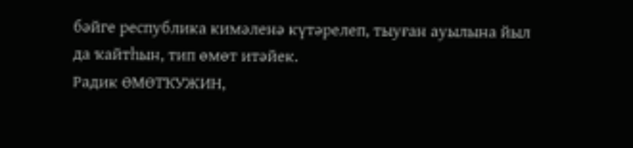бәйге республика кимәленә күтәрелеп, тыуған ауылына йыл да ҡайтһын, тип өмөт итәйек.
Радик ӨМӨТҠУЖИН,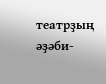театрҙың әҙәби-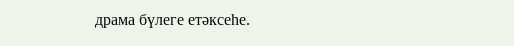драма бүлеге етәксеһе.